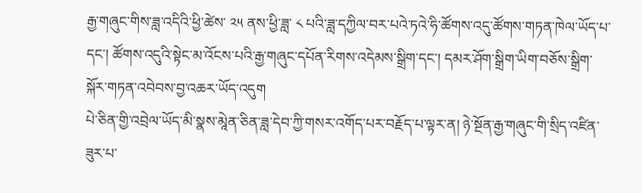རྒྱ་གཞུང་གིས་ཟླ་འདིའི་ཕྱི་ཚེས་ ༢༥ ནས་ཕྱི་ཟླ་ ༨ པའི་ཟླ་དཀྱིལ་བར་པའེ་ཏའེ་ཧི་ཚོགས་འདུ་ཚོགས་གཏན་ཁེལ་ཡོད་པ་དང་། ཚོགས་འདུའི་སྟེང་མ་འོངས་པའི་རྒྱ་གཞུང་དཔོན་རིགས་འདེམས་སྒྲིག་དང་། དམར་ཤོག་སྒྲིག་ཡིག་བཅོས་སྒྲིག་སྐོར་གཏན་འབེབས་བྱ་འཆར་ཡོད་འདུག
པེ་ཅིན་གྱི་འབྲེལ་ཡོད་མི་སྣས་མཱེན་ཅིན་ཟླ་དེབ་ཀྱི་གསར་འགོད་པར་བརྗོད་པ་ལྟར་ན། ཉེ་སྔོན་རྒྱ་གཞུང་གི་སྲིད་འཛིན་ཟུར་པ་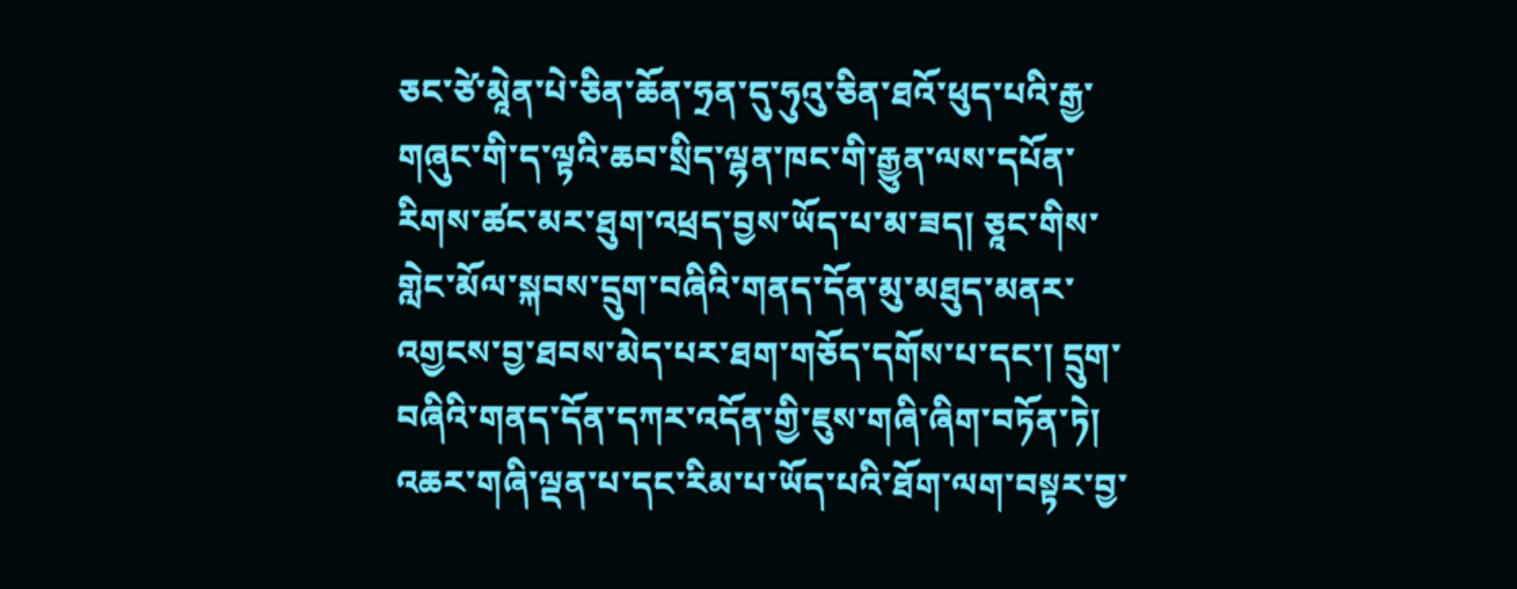ཅང་ཙེ་མཱེན་པེ་ཅིན་ཆོན་ཧྲན་དུ་ཧུའུ་ཅིན་ཐའོ་ཕུད་པའི་རྒྱ་གཞུང་གི་ད་ལྟའི་ཆབ་སྲིད་ལྷན་ཁང་གི་རྒྱུན་ལས་དཔོན་རིགས་ཚང་མར་ཐུག་འཕྲད་བྱས་ཡོད་པ་མ་ཟད། ཅཱང་གིས་གླེང་མོལ་སྐབས་དྲུག་བཞིའི་གནད་དོན་མུ་མཐུད་མནར་འགྱངས་བྱ་ཐབས་མེད་པར་ཐག་གཅོད་དགོས་པ་དང་། དྲུག་བཞིའི་གནད་དོན་དཀར་འདོན་གྱི་ཇུས་གཞི་ཞིག་བཏོན་ཏེ། འཆར་གཞི་ལྡན་པ་དང་རིམ་པ་ཡོད་པའི་ཐོག་ལག་བསྟར་བྱ་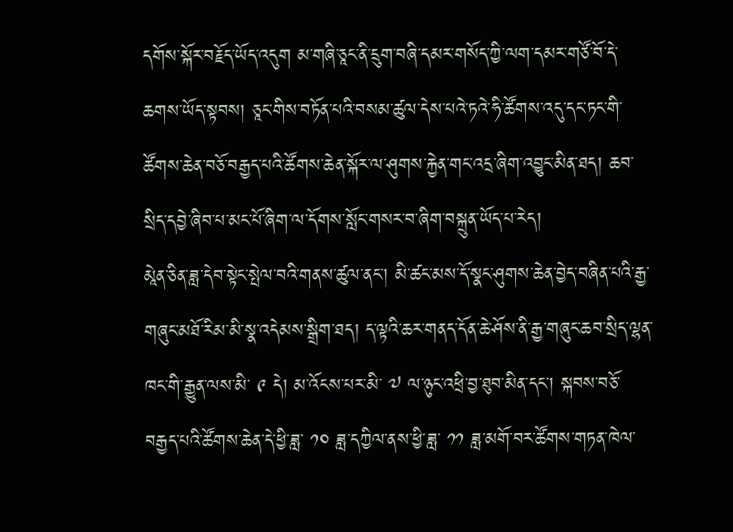དགོས་སྐོར་བརྗོད་ཡོད་འདུག མ་གཞི་ཅཱང་ནི་དྲུག་བཞི་དམར་གསོད་ཀྱི་ལག་དམར་གཙོ་བོ་དེ་ཆགས་ཡོད་སྟབས། ཅཱང་གིས་བཏོན་པའི་བསམ་ཚུལ་དེས་པའེ་ཏའེ་ཧི་ཚོགས་འདུ་དང་ཏང་གི་ཚོགས་ཆེན་བཅོ་བརྒྱད་པའི་ཚོགས་ཆེན་སྐོར་ལ་ཤུགས་རྐྱེན་གང་འདྲ་ཞིག་འབྱུང་མིན་ཐད། ཆབ་སྲིད་དབྱེ་ཞིབ་པ་མང་པོ་ཞིག་ལ་དོགས་སློང་གསར་བ་ཞིག་བསྐྲུན་ཡོད་པ་རེད།
མཱེན་ཅིན་ཟླ་དེབ་སྟེང་སྤེལ་བའི་གནས་ཚུལ་ནང་། མི་ཚང་མས་དོ་སྣང་ཤུགས་ཆེན་བྱེད་བཞིན་པའི་རྒྱ་གཞུང་མཐོ་རིམ་མི་སྣ་འདེམས་སྒྲིག་ཐད། ད་ལྟའི་ཆར་གནད་དོན་ཆེ་ཤོས་ནི་རྒྱ་གཞུང་ཆབ་སྲིད་ལྷན་ཁང་གི་རྒྱུན་ལས་མི་ ༩ དེ། མ་འོངས་པར་མི་ ༧ ལ་ཉུང་འཕྲི་བྱ་ཐུབ་མིན་དང་། སྐབས་བཅོ་བརྒྱད་པའི་ཚོགས་ཆེན་དེ་ཕྱི་ཟླ་ ༡༠ ཟླ་དཀྱིལ་ནས་ཕྱི་ཟླ་ ༡༡ ཟླ་མགོ་བར་ཚོགས་གཏན་ཁེལ་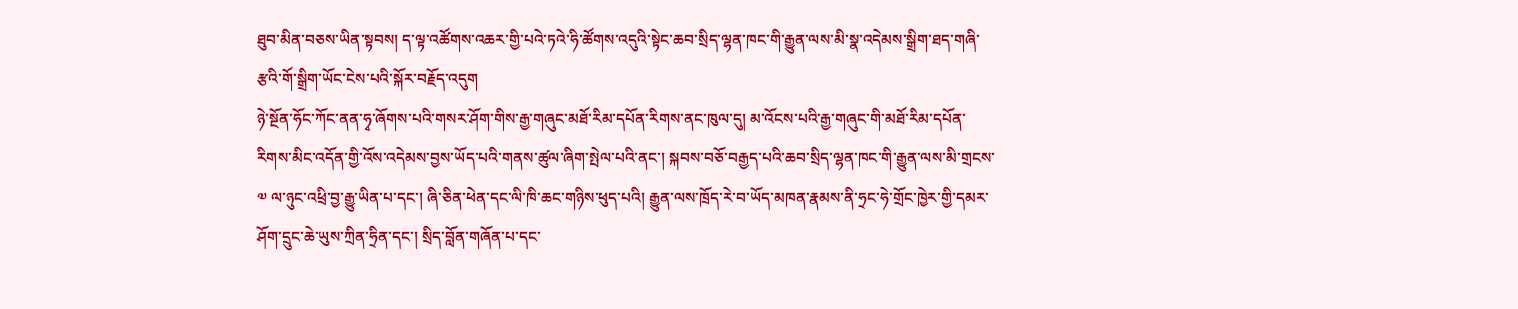ཐུབ་མིན་བཅས་ཡིན་སྟབས། ད་ལྟ་འཚོགས་འཆར་གྱི་པའེ་ཏའེ་ཧི་ཚོགས་འདུའི་སྟེང་ཆབ་སྲིད་ལྷན་ཁང་གི་རྒྱུན་ལས་མི་སྣ་འདེམས་སྒྲིག་ཐད་གཞི་རྩའི་གོ་སྒྲིག་ཡོང་ངེས་པའི་སྐོར་བརྗོད་འདུག
ཉེ་སྔོན་ཧོང་ཀོང་ནན་ཧྭ་ཞོགས་པའི་གསར་ཤོག་གིས་རྒྱ་གཞུང་མཐོ་རིམ་དཔོན་རིགས་ནང་ཁུལ་དུ། མ་འོངས་པའི་རྒྱ་གཞུང་གི་མཐོ་རིམ་དཔོན་རིགས་མིང་འདོན་གྱི་འོས་འདེམས་བྱས་ཡོད་པའི་གནས་ཚུལ་ཞིག་སྤེལ་པའི་ནང་། སྐབས་བཅོ་བརྒྱད་པའི་ཆབ་སྲིད་ལྷན་ཁང་གི་རྒྱུན་ལས་མི་གྲངས་ ༧ ལ་ཉུང་འཕྲི་བྱ་རྒྱུ་ཡིན་པ་དང་། ཞི་ཅིན་ཕེན་དང་ལི་ཁི་ཆང་གཉིས་ཕུད་པའི། རྒྱུན་ལས་ཁྲོད་རེ་བ་ཡོད་མཁན་རྣམས་ནི་ཧྲང་ཧེ་གྲོང་ཁྱེར་གྱི་དམར་ཤོག་དྲུང་ཆེ་ཡུས་ཀྲིན་ཧྲིན་དང་། སྲིད་བློན་གཞོན་པ་དང་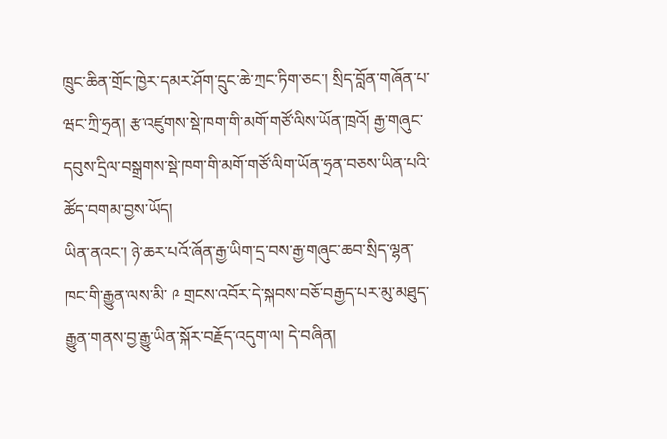ཁྲུང་ཆིན་གྲོང་ཁྱེར་དམར་ཤོག་དྲུང་ཆེ་ཀྲང་ཏིག་ཅང་། སྲིད་བློན་གཞོན་པ་ཝང་ཀྲི་ཧྲན། རྩ་འཛུགས་སྡེ་ཁག་གི་མགོ་གཙོ་ལིས་ཡོན་ཁྲའོ། རྒྱ་གཞུང་དབུས་དྲིལ་བསྒྲགས་སྡེ་ཁག་གི་མགོ་གཙོ་ལིག་ཡོན་ཧྲན་བཅས་ཡིན་པའི་ཚོད་བགམ་བྱས་ཡོད།
ཡིན་ནའང་། ཉེ་ཆར་པའོ་ཞོན་རྒྱ་ཡིག་དྲ་བས་རྒྱ་གཞུང་ཆབ་སྲིད་ལྷན་ཁང་གི་རྒྱུན་ལས་མི་ ༩ གྲངས་འབོར་དེ་སྐབས་བཅོ་བརྒྱད་པར་མུ་མཐུད་རྒྱུན་གནས་བྱ་རྒྱུ་ཡིན་སྐོར་བརྗོད་འདུག་ལ། དེ་བཞིན།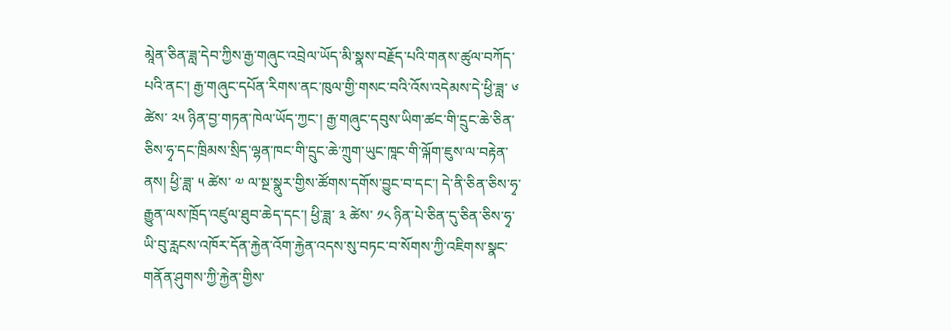མཱེན་ཅིན་ཟླ་དེབ་ཀྱིས་རྒྱ་གཞུང་འབྲེལ་ཡོད་མི་སྣས་བརྗོད་པའི་གནས་ཚུལ་བཀོད་པའི་ནང་། རྒྱ་གཞུང་དཔོན་རིགས་ནང་ཁུལ་གྱི་གསང་བའི་འོས་འདེམས་དེ་ཕྱི་ཟླ་ ༦ ཚེས་ ༢༥ ཉིན་བྱ་གཏན་ཁེལ་ཡོད་ཀྱང་། རྒྱ་གཞུང་དབུས་ཡིག་ཚང་གི་དྲུང་ཆེ་ཅིན་ཅིས་ཧྭ་དང་ཁྲིམས་སྲིད་ལྷན་ཁང་གི་དྲུང་ཆེ་ཀྲུག་ཡུང་ཁཱང་གི་ལྐོག་ཇུས་ལ་བརྟེན་ནས། ཕྱི་ཟླ་ ༥ ཚེས་ ༧ ལ་སྔ་སྣུར་གྱིས་ཚོགས་དགོས་བྱུང་བ་དང་། དེ་ནི་ཅིན་ཅིས་ཧྭ་རྒྱུན་ལས་ཁྲོད་འཛུལ་ཐུབ་ཆེད་དང་། ཕྱི་ཟླ་ ༣ ཚེས་ ༡༨ ཉིན་པེ་ཅིན་དུ་ཅིན་ཅིས་ཧྭ་ཡི་བུ་རླངས་འཁོར་དོན་རྐྱེན་འོག་རྐྱེན་འདས་སུ་བཏང་བ་སོགས་ཀྱི་འཇིགས་སྣང་གནོན་ཤུགས་ཀྱི་རྐྱེན་གྱིས་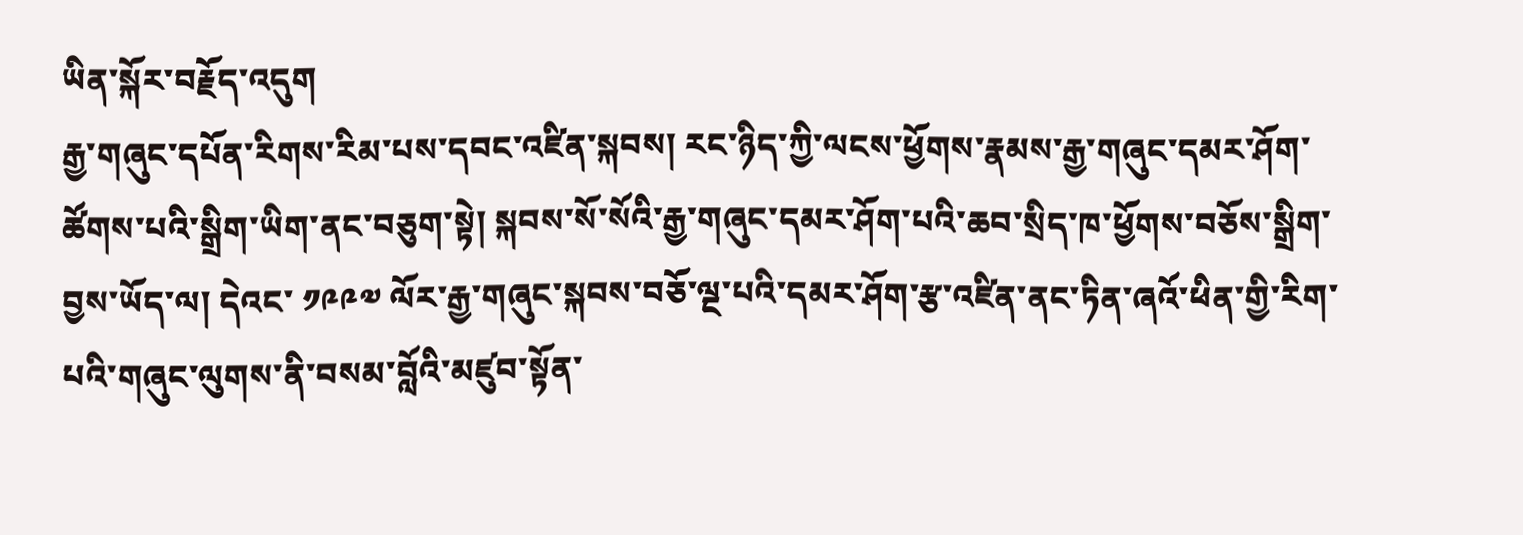ཡིན་སྐོར་བརྗོད་འདུག
རྒྱ་གཞུང་དཔོན་རིགས་རིམ་པས་དབང་འཛིན་སྐབས། རང་ཉིད་ཀྱི་ལངས་ཕྱོགས་རྣམས་རྒྱ་གཞུང་དམར་ཤོག་ཚོགས་པའི་སྒྲིག་ཡིག་ནང་བཅུག་སྟེ། སྐབས་སོ་སོའི་རྒྱ་གཞུང་དམར་ཤོག་པའི་ཆབ་སྲིད་ཁ་ཕྱོགས་བཅོས་སྒྲིག་བྱས་ཡོད་ལ། དེའང་ ༡༩༩༧ ལོར་རྒྱ་གཞུང་སྐབས་བཅོ་ལྔ་པའི་དམར་ཤོག་རྩ་འཛིན་ནང་ཏིན་ཞའོ་ཕིན་གྱི་རིག་པའི་གཞུང་ལུགས་ནི་བསམ་བློའི་མཛུབ་སྟོན་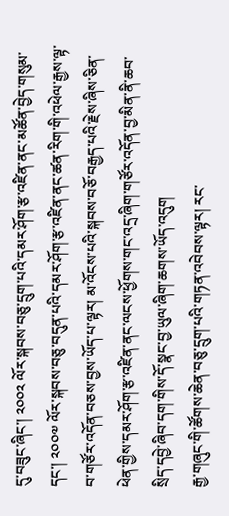དུ་བཟུང་ཞིང་། ༢༠༠༢ ལོར་སྐབས་བཅུ་དྲུག་པའི་དམར་ཤོག་རྩ་འཛིན་ནང་མཚོན་བྱེད་གསུམ་དང་། ༢༠༠༧ ལོར་སྐབས་བཅུ་བདུན་པའི་དམར་ཤོག་རྩ་འཛིན་ནང་ཚན་རིག་གི་འཕེལ་རྒྱས་ལྟ་བ་གཙོར་འདོན་བཅས་བྱས་ཡོད་པ་ལྟར། མ་འོངས་པའི་སྐབས་བཅོ་བརྒྱད་པའི་རྗེས་ཞིས་ཅིན་ཕེན་གྱིས་དམར་ཤོག་རྩ་འཛིན་ནང་ལངས་ཕྱོགས་གང་འདྲ་ཞིག་གཙོར་འདོན་བྱ་མིན་ནི་ཆབ་སྲིད་དབྱེ་ཞིབ་དག་གིས་དོ་སྣང་བྱ་ཡུལ་ཞིག་ཆགས་ཡོད་འདུག
རྒྱ་གཞུང་གི་ཚོགས་ཆེན་བཅུ་དྲུག་པའི་གཏན་འབེབས་ལྟར། རང་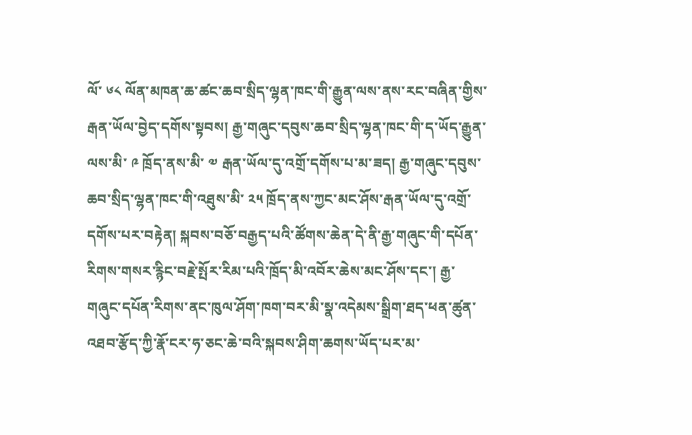ལོ་ ༦༨ ལོན་མཁན་ཆ་ཚང་ཆབ་སྲིད་ལྷན་ཁང་གི་རྒྱུན་ལས་ནས་རང་བཞིན་གྱིས་རྒན་ཡོལ་བྱེད་དགོས་སྟབས། རྒྱ་གཞུང་དབུས་ཆབ་སྲིད་ལྷན་ཁང་གི་ད་ཡོད་རྒྱུན་ལས་མི་ ༩ ཁྲོད་ནས་མི་ ༧ རྒན་ཡོལ་དུ་འགྲོ་དགོས་པ་མ་ཟད། རྒྱ་གཞུང་དབུས་ཆབ་སྲིད་ལྷན་ཁང་གི་འཐུས་མི་ ༢༥ ཁྲོད་ནས་ཀྱང་མང་ཤོས་རྒན་ཡོལ་དུ་འགྲོ་དགོས་པར་བརྟེན། སྐབས་བཅོ་བརྒྱད་པའི་ཚོགས་ཆེན་དེ་ནི་རྒྱ་གཞུང་གི་དཔོན་རིགས་གསར་རྙིང་བརྗེ་སྤོར་རིམ་པའི་ཁྲོད་མི་འབོར་ཆེས་མང་ཤོས་དང་། རྒྱ་གཞུང་དཔོན་རིགས་ནང་ཁུལ་ཤོག་ཁག་བར་མི་སྣ་འདེམས་སྒྲིག་ཐད་ཕན་ཚུན་འཐབ་རྩོད་ཀྱི་རྣོ་ངར་ཧ་ཅང་ཆེ་བའི་སྐབས་ཤིག་ཆགས་ཡོད་པར་མ་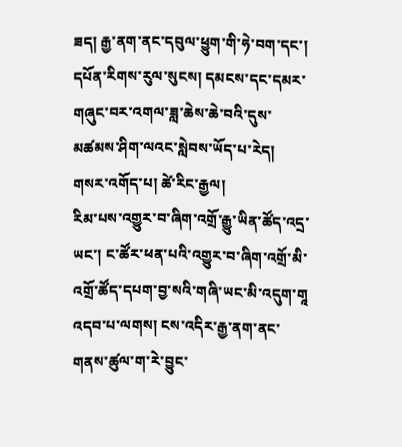ཟད། རྒྱ་ནག་ནང་དབུལ་ཕྱུག་གི་ཧེ་བག་དང་། དཔོན་རིགས་རུལ་སུངས། དམངས་དང་དམར་གཞུང་བར་འགལ་ཟླ་ཆེས་ཆེ་བའི་དུས་མཚམས་ཤིག་ལའང་སླེབས་ཡོད་པ་རེད།
གསར་འགོད་པ། ཚེ་རིང་རྒྱལ།
རིམ་པས་འགྱུར་བ་ཞིག་འགྲོ་རྒྱུ་ཡིན་ཚོད་འདྲ་ཡང་། ང་ཚོར་ཕན་པའི་འགྱུར་བ་ཞིག་འགྲོ་མི་འགྲོ་ཚོད་དཔག་བྱ་སའི་གཞི་ཡང་མི་འདུག་གཱ
འདབ་པ་ལགས། ངས་འདིར་རྒྱ་ནག་ནང་གནས་ཚུལ་ག་རེ་བྱུང་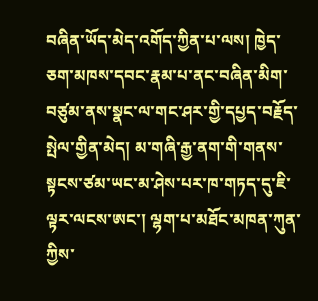བཞིན་ཡོད་མེད་འགོད་ཀྱིན་པ་ལས། ཁྱེད་ཅག་མཁས་དབང་རྣམ་པ་ནང་བཞིན་མིག་བཙུམ་ནས་སྣང་ལ་གང་ཤར་གྱི་དཔྱད་བརྗོད་སྤེལ་གྱིན་མེད། མ་གཞི་རྒྱ་ནག་གི་གནས་སྟངས་ཙམ་ཡང་མ་ཤེས་པར་ཁ་གཏད་དུ་ཇི་ལྟར་ལངས་ཨང་། ལྷག་པ་མཐོང་མཁན་ཀུན་ཀྱིས་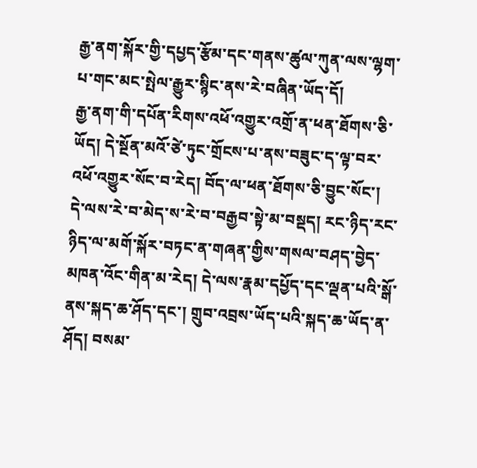རྒྱ་ནག་སྐོར་གྱི་དཔྱད་རྩོམ་དང་གནས་ཚུལ་ཀུན་ལས་ལྷག་པ་གང་མང་སྤེལ་རྒྱུར་སྙིང་ནས་རེ་བཞིན་ཡོད་དོ།
རྒྱ་ནག་གི་དཔོན་རིགས་འཕོ་འགྱུར་འགྲོ་ན་ཕན་ཐོགས་ཅི་ཡོད། དེ་སྔོན་མའོ་ཙེ་ཏུང་གྲོངས་པ་ནས་བཟུང་ད་ལྟ་བར་འཕོ་འགྱུར་སོང་བ་རེད། བོད་ལ་ཕན་ཐོགས་ཅི་བྱུང་སོང་།
དེ་ལས་རེ་བ་མེད་ས་རེ་བ་བརྒྱབ་སྟེ་མ་བསྡད། རང་ཉིད་རང་ཉིད་ལ་མགོ་སྐོར་བཏང་ན་གཞན་གྱིས་གསལ་བཤད་བྱེད་མཁན་འོང་གིན་མ་རེད། དེ་ལས་རྣམ་དཔྱོད་དང་ལྡན་པའི་སྒོ་ནས་སྐད་ཆ་ཤོད་དང་། གྲུབ་འབྲས་ཡོད་པའི་སྐད་ཆ་ཡོད་ན་ཤོད། བསམ་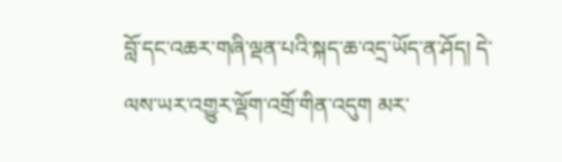བློ་དང་འཆར་གཞི་ལྡན་པའི་སྐད་ཆ་འདྲ་ཡོད་ན་ཤོད། དེ་ལས་ཡར་འགྱུར་ལྡོག་འགྲོ་གིན་འདུག མར་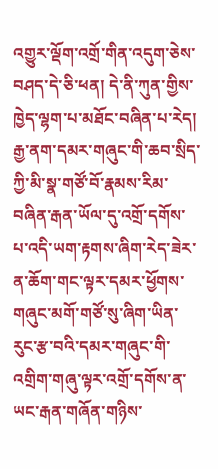འགྱུར་ལྡོག་འགྲོ་གིན་འདུག་ཅེས་བཤད་དེ་ཅི་ཕན། དེ་ནི་ཀུན་གྱིས་ཁྱེད་ལྷག་པ་མཐོང་བཞིན་པ་རེད།
རྒྱ་ནག་དམར་གཞུང་གི་ཆབ་སྲིད་ཀྱི་མི་སྣ་གཙོ་བོ་རྣམས་རིམ་བཞིན་རྒན་ཡོལ་དུ་འགྲོ་དགོས་པ་འདི་ཡག་རྟགས་ཞིག་རེད་ཟེར་ན་ཆོག་གང་ལྟར་དམར་ཕྱོགས་གཞུང་མགོ་གཙོ་སུ་ཞིག་ཡིན་རུང་རྩ་བའི་དམར་གཞུང་གི་འགྲིག་གཞུ་ལྟར་འགྲོ་དགོས་ན་ཡང་རྒན་གཞོན་གཉིས་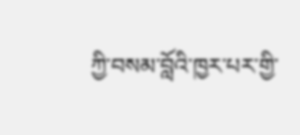ཀྱི་བསམ་བློའི་ཁྱར་པར་གྱི་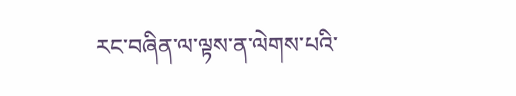རང་བཞིན་ལ་ལྟས་ན་ལེགས་པའི་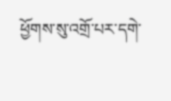ཕྱོགས་སུ་འགྲོ་པར་དགེ་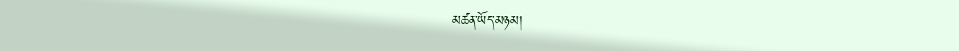མཚན་ཡོད་མཉམ།